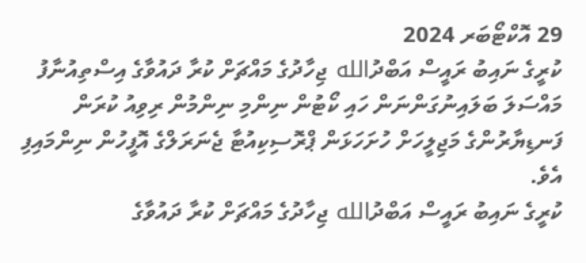29 އޮކްޓޯބަރ 2024
ކުރީގެ ނައިބު ރައީސް އަބްދުالله ޖިހާދުގެ މައްޗަށް ކުރާ ދައުވާގެ އިސްތިއުނާފު މައްސަލަ ބަލައިނުގަންނަން ހައި ކޯޓުން ނިންމި ނިންމުން ރިވިއު ކުރަން ފަނޑިޔާރުންގެ މަޖިލީހަށް ހުށަހަޅަން ޕްރޮސިކިއުޓާ ޖެނަރަލްގެ އޮފީހުން ނިންމައިފި އެވެ.
ކުރީގެ ނައިބު ރައީސް އަބްދުالله ޖިހާދުގެ މައްޗަށް ކުރާ ދައުވާގެ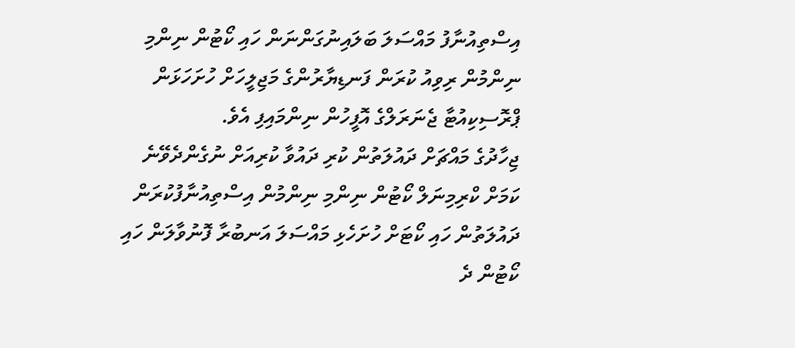އިސްތިއުނާފު މައްސަލަ ބަލައިނުގަންނަން ހައި ކޯޓުން ނިންމި ނިންމުން ރިވިއު ކުރަން ފަނޑިޔާރުންގެ މަޖިލީހަށް ހުށަހަޅަން ޕްރޮސިކިއުޓާ ޖެނަރަލްގެ އޮފީހުން ނިންމައިފި އެވެ.
ޖިހާދުގެ މައްޗަށް ދައުލަތުން ކުރި ދައުވާ ކުރިއަށް ނުގެންދެވޭނެ ކަމަށް ކްރިމިނަލް ކޯޓުން ނިންމި ނިންމުން އިސްތިއުނާފުކުރަން ދައުލަތުން ހައި ކޯޓަށް ހުށަހެޅި މައްސަލަ އަނބުރާ ފޮނުވާލަން ހައި ކޯޓުން ދެ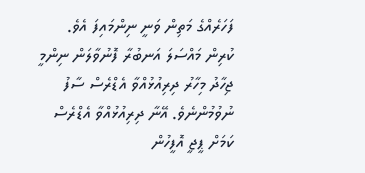ފަހަރެއްގެ މަތިން ވަނީ ނިންމައިފަ އެވެ.
ކުރިން މައްސަލަ އަނބުރާ ފޮނުވާލަން ނިންމީ ޖިހާދު މިހާރު ދިރިއުޅުއްވާ އެޑްރެސް ސާފު ނުވުމުންނެވެ. އޭނާ ދިރިއުޅުއްވާ އެޑްރެސް ކަމަށް ޕީޖީ އޮފީހުން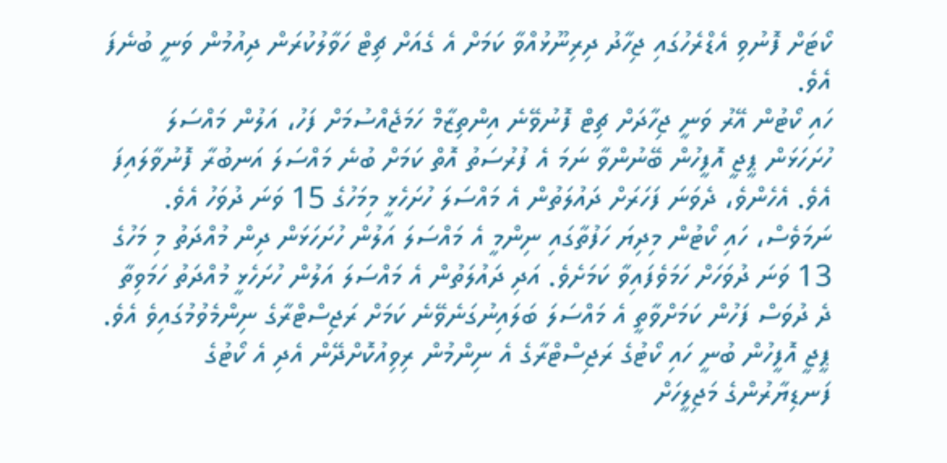ކޯޓަށް ފޮނުވި އެޑްރެހުގައި ޖިހާދު ދިރިނޫޅުއްވާ ކަމަށް އެ ގެއަށް ޗިޓް ހަވާލުކުރަން ދިއުމުން ވަނީ ބުނެފަ އެވެ.
ހައި ކޯޓުން އޭރު ވަނީ ޖިހާދަށް ޗިޓް ފޮނުވޭނެ އިންތިޒާމް ހަމަޖެއްސުމަށް ފަހު، އަލުން މައްސަލަ ހުށަހަޅަން ޕީޖީ އޮފީހުން ބޭނުންވާ ނަމަ އެ ފުރުސަތު އޮތް ކަމަށް ބުނެ މައްސަލަ އަނބުރާ ފޮނުވާލައިފަ އެވެ. އެހެންވެ، ދެވަނަ ފަހަރަށް ދައުލަތުން އެ މައްސަލަ ހުށަހެޅީ މިމަހުގެ 15 ވަނަ ދުވަހު އެވެ.
ނަމަވެސް، ހައި ކޯޓުން މިދިޔަ ހަފުތާގައި ނިންމީ އެ މައްސަލަ އަލުން ހުށަހަޅަން ދިން މުއްދަތު މި މަހުގެ 13 ވަނަ ދުވަހަށް ހަމަވެފައިވާ ކަމަށެވެ. އަދި ދައުލަތުން އެ މައްސަލަ އަލުން ހުށަހެޅީ މުއްދަތު ހަމަވިތާ ދެ ދުވަސް ފަހުން ކަމަށްވާތީ އެ މައްސަލަ ބަލައިނުގަނެވޭނެ ކަމަށް ރަޖިސްޓްރާގެ ނިންމެވުމުގައިވެ އެވެ.
ޕީޖީ އޮފީހުން ބުނީ ހައި ކޯޓުގެ ރަޖިސްޓްރާގެ އެ ނިންމުން ރިވިއުކޮށްދޭން އެދި އެ ކޯޓުގެ ފަނޑިޔާރުންގެ މަޖިލީހަށް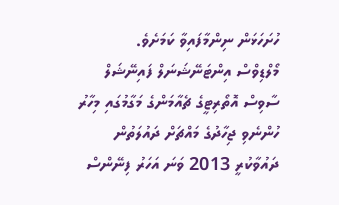ހުށަހަޅަން ނިންމާފައިވާ ކަމަށެވެ.
މޯލްޑިވްސް އިންޓަނޭޝަނަލް ފައިނޭޝަލް ސާވިސް އޮތޯރިޓީގެ ޗެއާމަންގެ މަގާމުގައި މިހާރު ހުންނެވި ޖިހާދުގެ މައްޗަށް ދައުލަތުން ދައުވާކުރީ 2013 ވަނަ އަހަރު ފިނޭންސް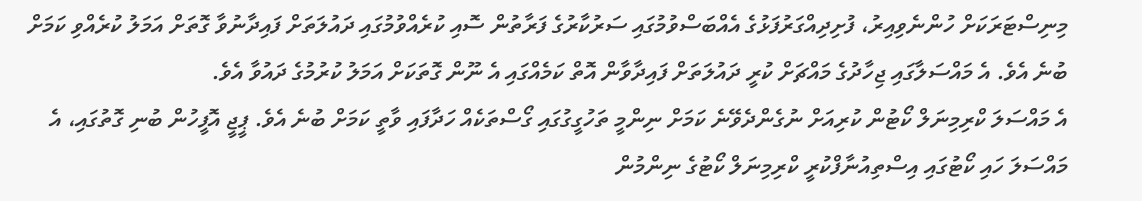މިނިސްޓަރަކަށް ހުންނެވިއިރު، ފުށިދިއްގަރުފަޅުގެ އެއްބަސްވުމުގައި ސަރުކާރުގެ ފަރާތުން ސޮއި ކުރެއްވުމުގައި ދައުލަތަށް ފައިދާނުވާ ގޮތަށް އަމަލު ކުރެއްވި ކަމަށް ބުނެ އެވެ. އެ މައްސަލާގައި ޖިހާދުގެ މައްޗަށް ކުރީ ދައުލަތަށް ފައިދާވާން އޮތް ކަމެއްގައި އެ ނޫން ގޮތަކަށް އަމަލު ކުރުމުގެ ދައުވާ އެވެ.
އެ މައްސަލަ ކްރިމިނަލް ކޯޓުން ކުރިއަށް ނުގެންދެވޭނެ ކަމަށް ނިންމީ ތަހުގީގުގައި ގޯސްތަކެއް ހަދާފައި ވާތީ ކަމަށް ބުނެ އެވެ. ޕީޖީ އޮފީހުން ބުނި ގޮތުގައި، އެ މައްސަލަ ހައި ކޯޓުގައި އިސްތިއުނާފްކުރީ ކްރިމިނަލް ކޯޓުގެ ނިންމުން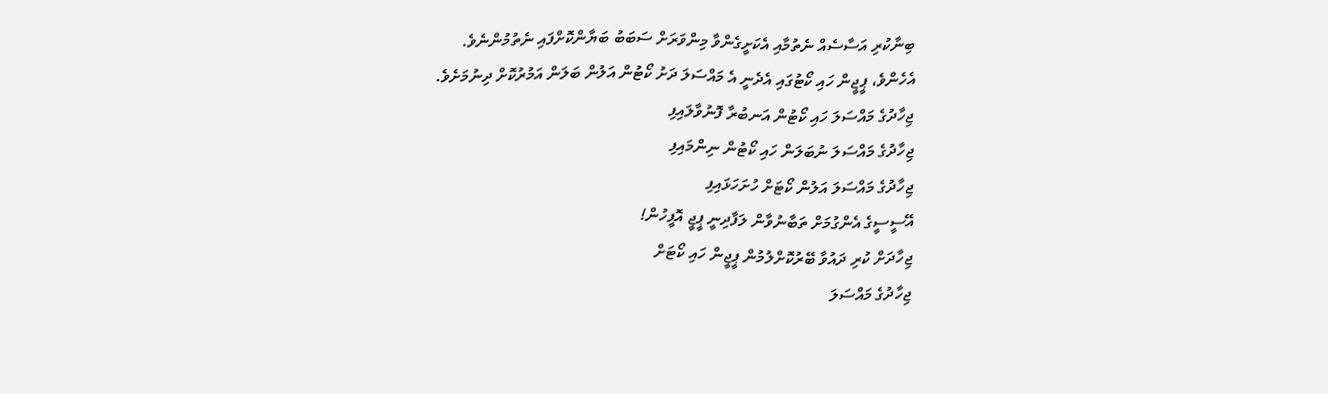ބިނާކުރި އަސާސެއް ނެތުމާއި އެކަށީގެންވާ މިންވަރަށް ސަބަބު ބަޔާންކޮށްފައި ނެތުމުންނެވެ.
އެހެންވެ، ޕީޖީން ހައި ކޯޓުގައި އެދެނީ އެ މައްސަލަ ދަށު ކޯޓުން އަލުން ބަލަން އަމުރުކޮށް ދިނުމަށެވެ.
ޖިހާދުގެ މައްސަލަ ހައި ކޯޓުން އަނބުރާ ފޮނުވާލައިފި
ޖިހާދުގެ މައްސަލަ ނުބަލަން ހައި ކޯޓުން ނިންމައިފި
ޖިހާދުގެ މައްސަލަ އަލުން ކޯޓަށް ހުށަހަޅައިފި
އޭސީސީގެ އެންގުމަށް ތަބާނުވާން ލަފާދިނީ ޕީޖީ އޮފީހުން!
ޖިހާދަށް ކުރި ދައުވާ ބޭރުކޮށްލުމުން ޕީޖީން ހައި ކޯޓަށް
ޖިހާދުގެ މައްސަލަ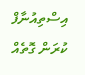އިސްތިއުނާފް ކުރަން ގޮތެއް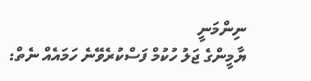ނިންމަނީ
ޔާމީންގެ ޖަލު ހުކުމް ފަސްކުރެވޭނެ ހަމައެއް ނެތް: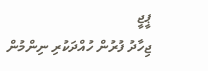ޕީޖީ
ޖިހާދު ފުރުން ހުއްދަކުރި ނިންމުން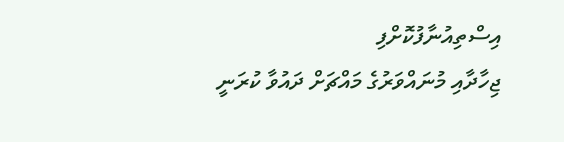އިސްތިއުނާފުކޮށްފި
ޖިހާދާއި މުނައްވަރުގެ މައްޗަށް ދައުވާ ކުރަނީ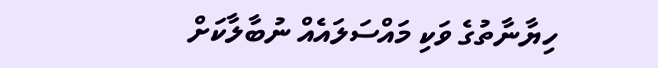ހިޔާނާތުގެ ވަކި މައްސަލައެއް ނުބާލާކަށް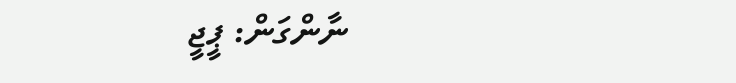ނާންގަން: ޕީޖީ